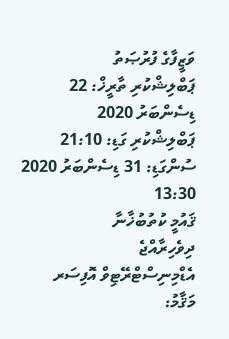ވަޒީފާގެ ފުރުޞަތު
ޕަބްލިޝްކުރި ތާރީޚް: 22 ޑިސެންބަރު 2020
ޕަބްލިޝްކުރި ގަޑި: 21:10
ސުންގަޑި: 31 ޑިސެންބަރު 2020 13:30
ޤައުމީ ކުތުބުޚާނާ
ދިވެހިރާއްޖެ
އެޑްމިނިސްޓްރޭޓިވް އޮފިސަރ
މަޤާމު: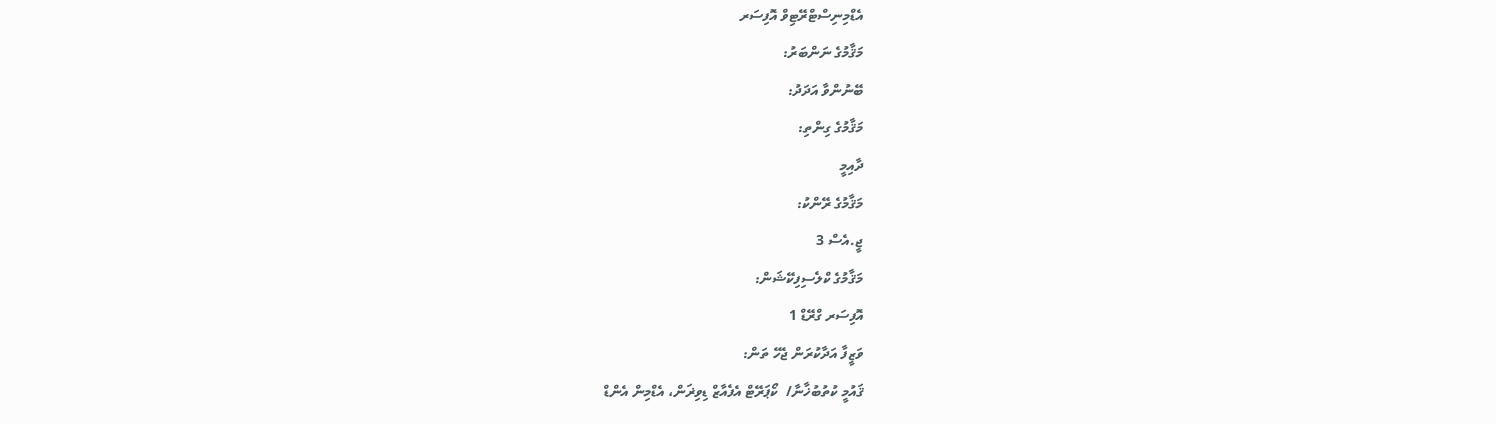އެޑްމިނިސްޓްރޭޓިވް އޮފިސަރ
މަޤާމުގެ ނަންބަރު:
ބޭނުންވާ އަދަދު:
މަޤާމުގެ ގިންތި:
ދާއިމީ
މަޤާމުގެ ރޭންކު:
ޖީ.އެސް 3
މަޤާމުގެ ކްލެސިފިކޭޝަން:
އޮފިސަރ ގްރޭޑް 1
ވަޒީފާ އަދާކުރަން ޖެހޭ ތަން:
ޤައުމީ ކުތުބުޚާނާ/  ކޯޕަރޭޓް އެފެއާޒް ޑިވިޜަން، އެޑްމިން އެންޑް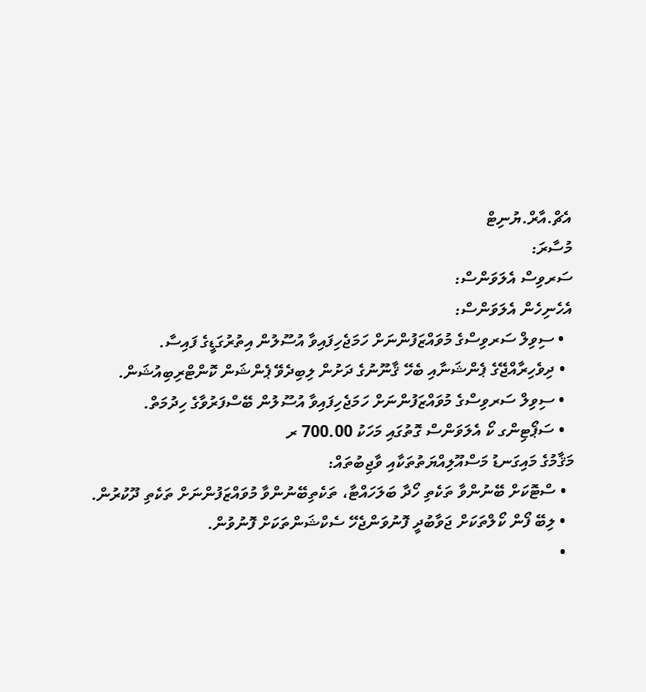އެޗް.އާރް.ޔުނިޓް
މުސާރަ:
ސަރވިސް އެލަވަންސް:
އެހެނިހެން އެލަވަންސް:
  • ސިވިލް ސަރވިސްގެ މުވައްޒަފުންނަށް ހަމަޖެހިފައިވާ އުސޫލުން އިތުރުގަޑީގެ ފައިސާ.
  • ދިވެހިރާއްޖޭގެ ޕެންޝަނާއި ބެހޭ ޤާނޫނުގެ ދަށުން ލިބިދެވޭ ޕެންޝަން ކޮންޓްރިބިއުޝަން.
  • ސިވިލް ސަރވިސްގެ މުވައްޒަފުންނަށް ހަމަޖެހިފައިވާ އުސޫލުން ބޭސްފަރުވާގެ ހިދުމަތް.
  • ސަޕޯޓިންގ ކޯ އެލަވަންސް ގޮތުގައި މަހަކު 700.00 ރ
މަޤާމުގެ މައިގަނޑު މަސްއޫލިއްޔަތުތަކާއި ވާޖިބުތައް:
  • ސްޓޮކަށް ބޭނުންވާ ތަކެތި ހޯދާ ބަލަހައްޓާ، ތަކެތިބޭނުންވާ މުވައްޒަފުންނަށް ތަކެތި ދޫކުރުން.
  • ލިބޭ ފޯން ކޯލްތަކަށް ޖަވާބުދީ ފޮނުވަންޖެހޭ ސެކްޝަންތަކަށް ފޮނުވުން.
  •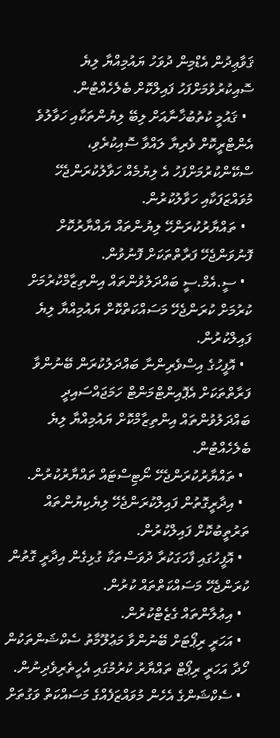ޤަވާޢިދުން އެޑްމިން ދުވަހު ޔައުމިއްޔާ ލިޔެ ސޮއިކުރުވުމަށްފަހު ފައިލްކޮށް ބެލެހެއްޓުން.
  • ޤައުމީ ކުތުބުޚާނާއަށް ލިބޭ ލިޔުންތަކާއި ހަވާލުވެ އެންޓްރީކޮށް ވެރިޔާ ލައްވާ ސޮއިކުރެވި، ސްކޭންކުރުމަށްފަހު އެ ލިޔުމެއް ހަވާލުކުރަންޖެހޭ މުވައްޒަފަކާއި ހަވާލުކުރުން.
  • ތައްޔާރުކުރަންހޭ ލިޔުންތައް ޔައްޔާރުކޮށް ފޮނުވަންޖެހޭ ފަރާތްތަކަށް ފޮނުވުން.
  • ސީ.އެމް.ސީ ބައްދަލުވުންތައް އިންތިޒާމްކުރުމަށް ކުރުމަށް ކުރަންޖެހޭ މަސައްކަތްކޮށް ޔައުމިއްޔާ ލިޔެ ފައިލްކުރުން.
  • އޮފީހުގެ އިސްވެރިންނާ ބައްދަލުކުރަން ބޭނުންވާ ފަރާތްތަކަށް އެޕޮއިންޓްމަންޓް ހަމަޖައްސައިދީ ބައްދަލުވުންތައް އިންތިޒާމްކޮށް ޔައުމިއްޔާ ލިޔެ ބެލެހެއްޓުން.
  • ތައްޔާރުކުރަންޖެހޭ ނޯޓިސްޓައް ތައްޔާރުކުރުން.
  • އިދާރީގޮތުން ފައިލްކުރަންޖެހޭ ލިޔެކިޔުންތައް ތަރުތީބުކޮށް ފައިލްކުރުން.
  • އޮފީހުގައި ފާހަގަކުރާ ދުވަސްތަކާ ގުޅިގެން އިދާރީ ގޮތުން ކުރަންޖެހޭ މަސައްކަތްތައް ކުރުން.
  • އިޢުލާންތައް ގެޒެޓްކުރުން.
  • އަހަރީ ރިޕޯޓަށް ބޭނުންވާ މަޢުލޫމާތު ސެކްޝަންތަކުން ހޯދާ އަހަރީ ރިޕޯޓް ތައްޔާރު ކުރުމުގައި އެހީތެރިވެދިނުން.
  • ސެކްޝަންގެ އެހެން މުވައްޒަފެއްގެ މަސައްކަތް ވަގުތަށް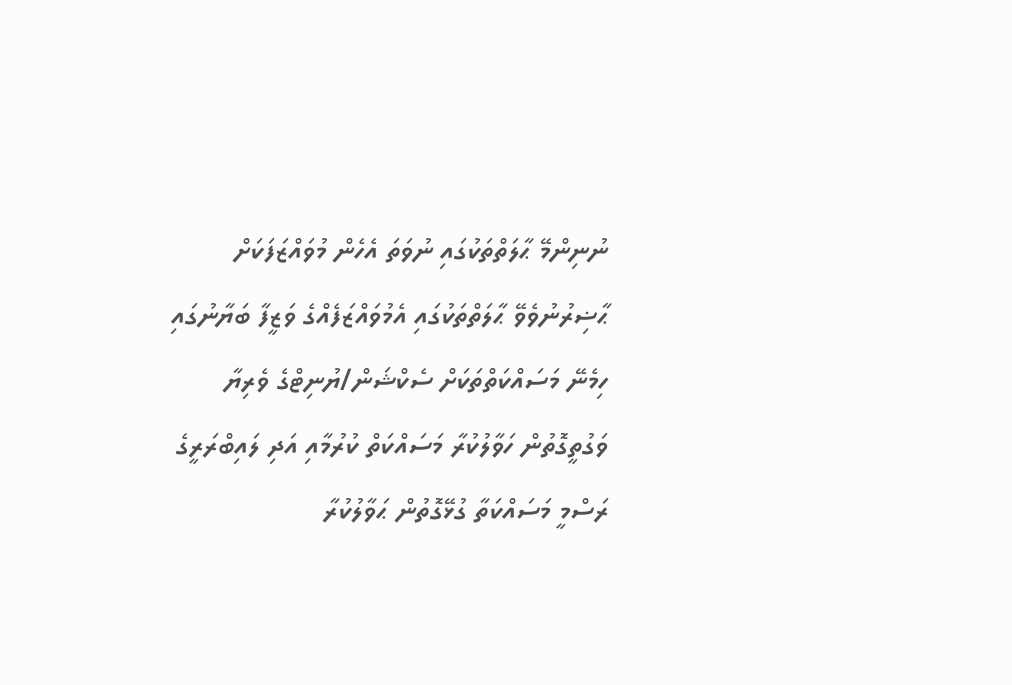ނުނިންމޭ ޙާލަތްތަކުގައި ނުވަތަ އެހެން މުވައްޒަފަކަށް ޙާޟިރުނުވެވޭ ޙާލަތްތަކުގައި އެމުވައްޒަފެއްގެ ވަޒީފާ ބަޔާނުގައި ހިމެނޭ މަސައްކަތްތަކަށް ސެކްޝަން/ޔުނިޓްގެ ވެރިޔާ ވަގުތީގޮތުން ހަވާލުކުރާ މަސައްކަތް ކުރުމާއި އަދި ލައިބްރަރީގެ ރަސްމީ މަސައްކަތާ ގުޅޭގޮތުން ޙަވާލުކުރާ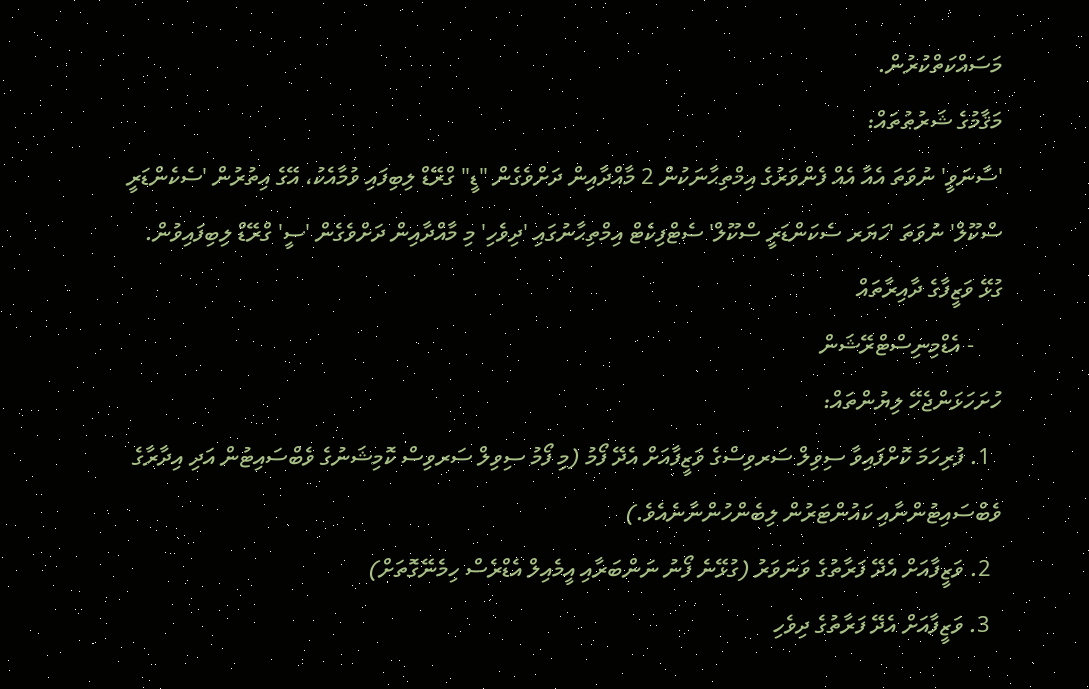މަސައްކަތްކުރުން.
މަޤާމުގެ ޝަރުޠުތައް:
'ސާނަވީ' ނުވަތަ އެއާ އެއް ފެންވަރުގެ އިމްތިޙާނަކުން 2 މާއްދާއިން ދަށްވެގެން "ޑީ" ގްރޭޑް ލިބިފައި ވުމާއެކު، އޭގެ އިތުރުން 'ސެކެންޑަރީ ސްކޫލް' ނުވަތަ 'ހަޔަރ ސެކަންޑަރީ ސްކޫލް' ސެޓްފިކެޓް އިމްތިޙާނުގައި 'ދިވެހި' މި މާއްދާއިން ދަށްވެގެން 'ސީ' ގްރޭޑް ލިބިފައިވުން.
ގުޅޭ ވަޒީފާގެ ދާއިރާތައް
     - އެޑްމިނިސްޓްރޭޝަން
ހުށަހަޅަންޖެހޭ ލިޔުންތައް:
  1. ފުރިހަމަ ކޮށްފައިވާ ސިވިލް ސަރވިސްގެ ވަޒީފާއަށް އެދޭ ފޯމު (މި ފޯމު ސިވިލް ސަރވިސް ކޮމިޝަނުގެ ވެބްސައިޓުން އަދި އިދާރާގެ ވެބްސައިޓުންނާއި ކައުންޓަރުން ލިބެންހުންނާނެއެވެ.)
  2. ވަޒީފާއަށް އެދޭ ފަރާތުގެ ވަނަވަރު (ގުޅޭނެ ފޯނު ނަންބަރާއި އީމެއިލް އެޑްރެސް ހިމެނޭގޮތަށް)
  3. ވަޒީފާއަށް އެދޭ ފަރާތުގެ ދިވެހި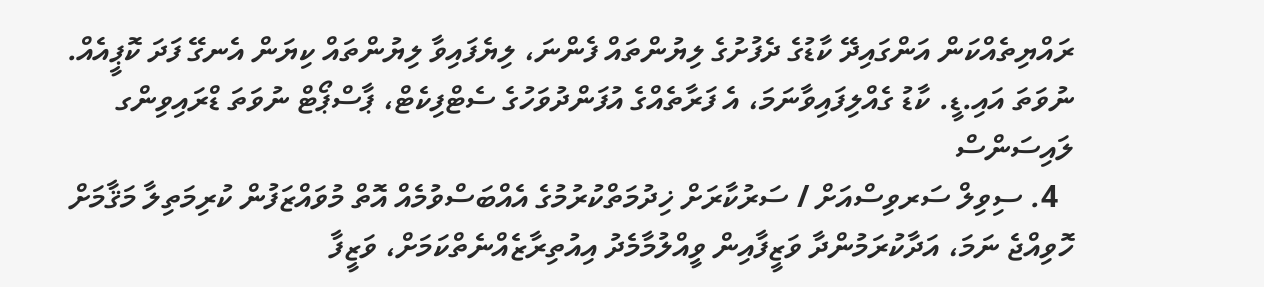ރައްޔިތެއްކަން އަންގައިދޭ ކާޑުގެ ދެފުށުގެ ލިޔުންތައް ފެންނަ، ލިޔެފައިވާ ލިޔުންތައް ކިޔަން އެނގޭ ފަދަ ކޮޕީއެއް. ނުވަތަ އައި.ޑީ. ކާޑު ގެއްލިފައިވާނަމަ، އެ ފަރާތެއްގެ އުފަންދުވަހުގެ ސެޓްފިކެޓް، ޕާސްޕޯޓް ނުވަތަ ޑްރައިވިންގ ލައިސަންސް
  4. ސިވިލް ސަރވިސްއަށް / ސަރުކާރަށް ޚިދުމަތްކުރުމުގެ އެއްބަސްވުމެއް އޮތް މުވައްޒަފުން ކުރިމަތިލާ މަޤާމަށް ހޮވިއްޖެ ނަމަ، އަދާކުރަމުންދާ ވަޒީފާއިން ވީއްލުމާމެދު އިއުތިރާޒެއްނެތްކަމަށް، ވަޒީފާ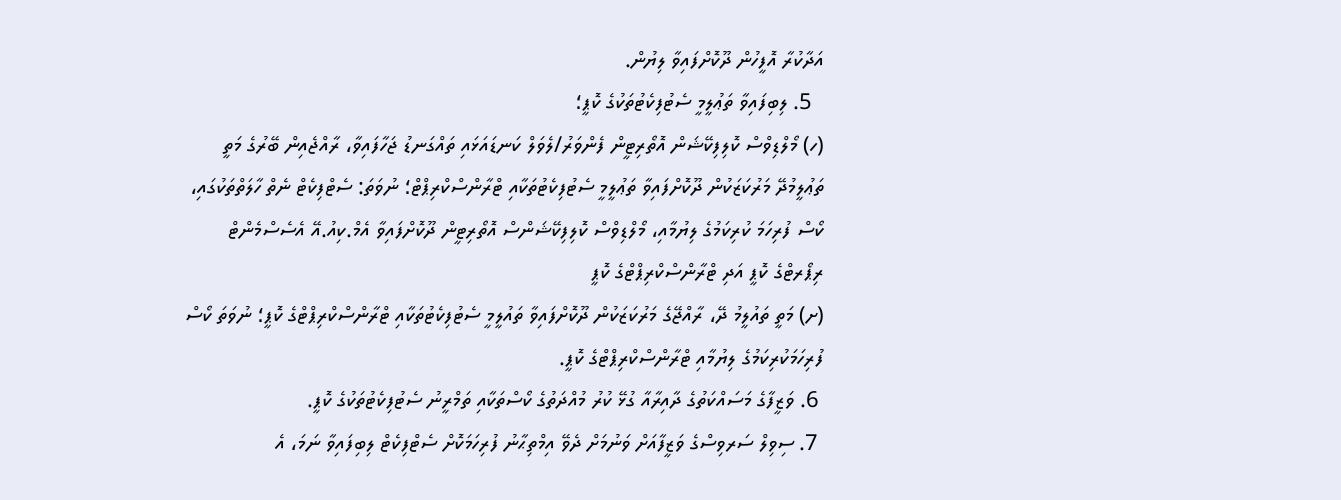އަދާކުރާ އޮފީހުން ދޫކޮށްފައިވާ ލިޔުން.
  5. ލިބިފައިވާ ތަޢުލީމީ ސެޓުފިކެޓުތަކުގެ ކޮޕީ؛
(ހ) މޯލްޑިވްސް ކޮލިފިކޭޝަން އޮތޯރިޓީން ފެންވަރު/ލެވަލް ކަނޑައަޅައި ތައްގަނޑު ޖަހާފައިވާ، ރާއްޖެއިން ބޭރުގެ މަތީ ތަޢުލީމުދޭ މަރުކަޒަކުން ދޫކޮށްފައިވާ ތަޢުލީމީ ސެޓުފިކެޓުތަކާއި ޓްރާންސްކްރިޕްޓް؛ ނުވަތަ: ސެޓްފިކެޓް ނެތް ހާލަތްތަކުގައި، ކޯސް ފުރިހަމަ ކުރިކަމުގެ ލިޔުމާއި، މޯލްޑިވްސް ކޮލިފިކޭޝަންސް އޮތޯރިޓީން ދޫކޮށްފައިވާ އެމް.ކިއު.އޭ އެސެސްމެންޓް ރިޕޯރޓްގެ ކޮޕީ އަދި ޓްރާންސްކްރިޕްޓްގެ ކޮޕީ
(ށ) މަތީ ތައުލީމު ދޭ، ރާއްޖޭގެ މަރުކަޒަކުން ދޫކޮށްފައިވާ ތައުލީމީ ސެޓުފިކެޓުތަކާއި ޓްރާންސްކްރިޕްޓްގެ ކޮޕީ؛ ނުވަތަ ކޯސް ފުރިހަމަކުރިކަމުގެ ލިޔުމާއި ޓްރާންސްކްރިޕްޓްގެ ކޮޕީ.
 6. ވަޒީފާގެ މަސައްކަތުގެ ދާއިރާއާ ގުޅޭ ކުރު މުއްދަތުގެ ކޯސްތަކާއި ތަމްރީނު ސެޓުފިކެޓުތަކުގެ ކޮޕީ.
 7. ސިވިލް ސަރވިސްގެ ވަޒީފާއަށް ވަނުމަށް ދެވޭ އިމްތިޙާނު ފުރިހަމަކޮށް ސެޓްފިކެޓް ލިބިފައިވާ ނަމަ، އެ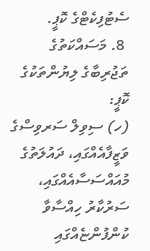ސެޓުފިކެޓްގެ ކޮޕީ.
 8. މަސައްކަތުގެ ތަޖުރިބާގެ ލިޔުންތަކުގެ ކޮޕީ:
(ހ) ސިވިލް ސަރވިސްގެ ވަޒީފާއެއްގައި، ދައުލަތުގެ މުއައްސަސާއެއްގައި، ސަރުކާރު ހިއްސާވާ ކުންފުންޏެއްގައި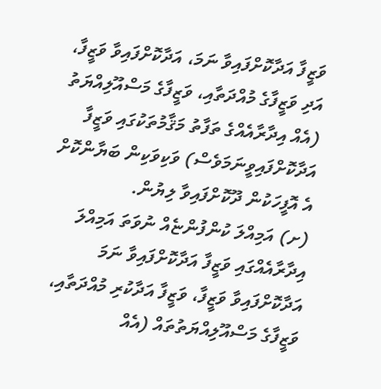ވަޒީފާ އަދާކޮށްފައިވާ ނަމަ، އަދާކޮށްފައިވާ ވަޒީފާ، އަދި ވަޒީފާގެ މުއްދަތާއި، ވަޒީފާގެ މަސްއޫލިއްޔަތު (އެއް އިދާރާއެއްގެ ތަފާތު މަޤާމުތަކުގައި ވަޒީފާ އަދާކޮށްފައިވީނަމަވެސް) ވަކިވަކިން ބަޔާންކޮށް އެ އޮފީހަކުން ދޫކޮށްފައިވާ ލިޔުން.
(ށ) އަމިއްލަ ކުންފުންޏެއް ނުވަތަ އަމިއްލަ އިދާރާއެއްގައި ވަޒީފާ އަދާކޮށްފައިވާ ނަމަ އަދާކޮށްފައިވާ ވަޒީފާ، ވަޒީފާ އަދާކުރި މުއްދަތާއި، ވަޒީފާގެ މަސްއޫލިއްޔަތުތައް (އެއް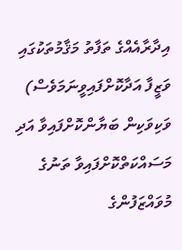އިދާރާއެއްގެ ތަފާތު މަޤާމުތަކުގައި ވަޒީފާ އަދާކޮށްފައިވީނަމަވެސް) ވަކިވަކިން ބަޔާންކޮށްފައިވާ އަދި މަސައްކަތްކޮށްފައިވާ ތަނުގެ މުވައްޒަފުންގެ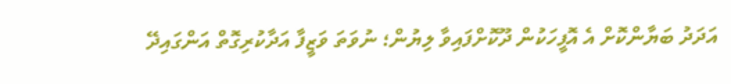އަދަދު ބަޔާންކޮށް އެ އޮފީހަކުން ދޫކޮށްފައިވާ ލިޔުން؛ ނުވަތަ ވަޒީފާ އަދާކުރިގޮތް އަންގައިދޭ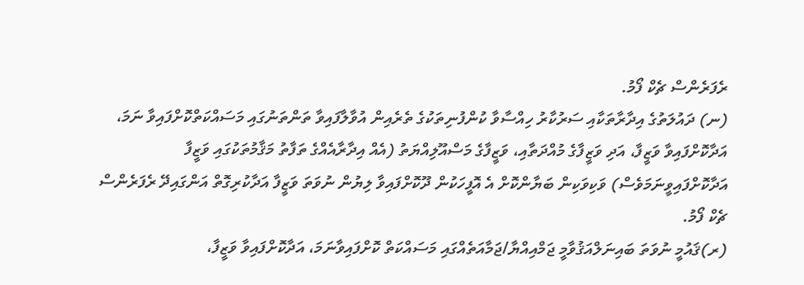ރެފަރެންސް ޗެކް ފޯމު.
(ނ) ދައުލަތުގެ އިދާރާތަކާއި ސަރުކާރު ހިއްސާވާ ކުންފުނިތަކުގެ ތެރެއިން އުވާލާފައިވާ ތަންތަނުގައި މަސައްކަތްކޮށްފައިވާ ނަމަ،  އަދާކޮށްފައިވާ ވަޒީފާ، އަދި ވަޒީފާގެ މުއްދަތާއި، ވަޒީފާގެ މަސްއޫލިއްޔަތު (އެއް އިދާރާއެއްގެ ތަފާތު މަޤާމުތަކުގައި ވަޒީފާ އަދާކޮށްފައިވީނަމަވެސް) ވަކިވަކިން ބަޔާންކޮށް އެ އޮފީހަކުން ދޫކޮށްފައިވާ ލިޔުން ނުވަތަ ވަޒީފާ އަދާކުރިގޮތް އަންގައިދޭ ރެފަރެންސް ޗެކް ފޯމު.
(ރ)ޤައުމީ ނުވަތަ ބައިނަލްއަޤުވާމީ ޖަމްއިއްޔާ/ޖަމާއަތެއްގައި މަސައްކަތް ކޮށްފައިވާނަމަ، އަދާކޮށްފައިވާ ވަޒީފާ،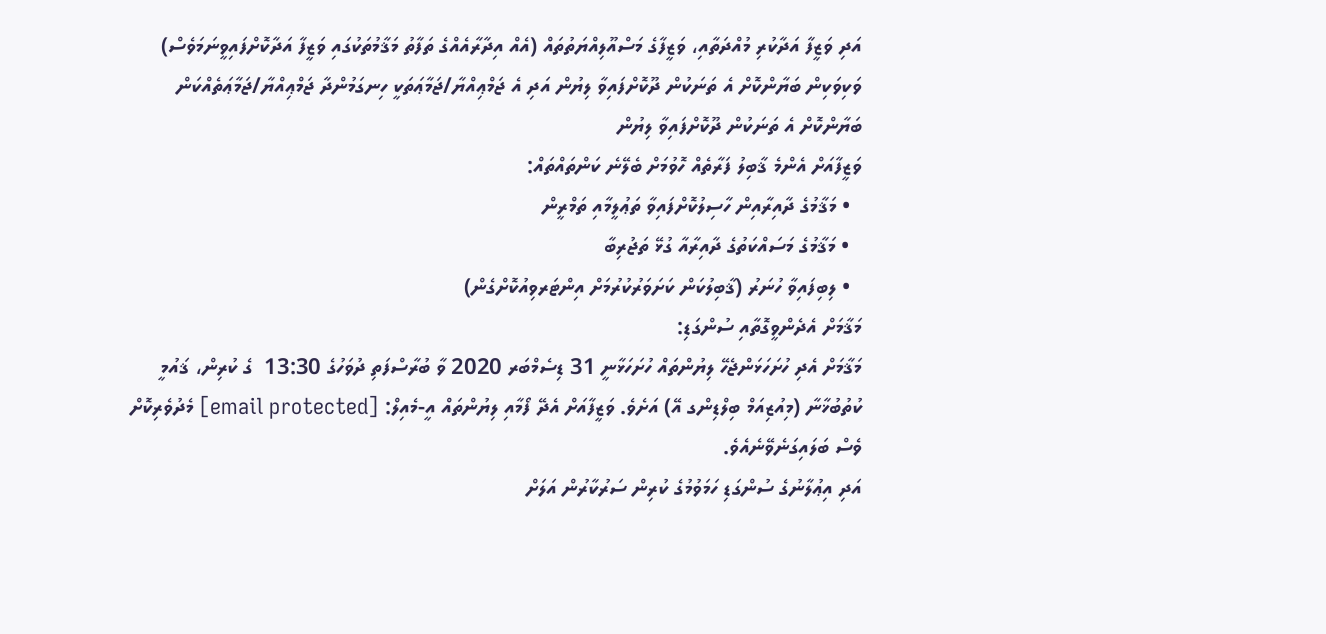އަދި ވަޒީފާ އަދާކުރި މުއްދަތާއި، ވަޒީފާގެ މަސްއޫލިއްޔަތުތައް (އެއް އިދާރާއެއްގެ ތަފާތު މަޤާމުތަކުގައި ވަޒީފާ އަދާކޮށްފައިވީނަމަވެސް) ވަކިވަކިން ބަޔާންކޮށް އެ ތަނަކުން ދޫކޮށްފައިވާ ލިޔުން އަދި އެ ޖަމްޢިއްޔާ/ޖަމާޢަތަކީ ހިނގަމުންދާ ޖަމްޢިއްޔާ/ޖަމާޢަތެއްކަން ބަޔާންކޮށް އެ ތަނަކުން ދޫކޮށްފައިވާ ލިޔުން
ވަޒީފާއަށް އެންމެ ޤާބިލު ފަރާތެއް ހޮވުމަށް ބެލޭނެ ކަންތައްތައް:
  • މަޤާމުގެ ދާއިރާއިން ހާސިލުކޮށްފައިވާ ތަޢުލީމާއި ތަމްރީން
  • މަޤާމުގެ މަސައްކަތުގެ ދާއިރާއާ ގުޅޭ ތަޖުރިބާ
  • ލިބިފައިވާ ހުނަރު (ޤާބިލުކަން ކަށަވަރުކުރުމަށް އިންޓަރވިއުކޮށްގެން)
މަޤާމަށް އެދެންވީގޮތާއި ސުންގަޑި:
މަޤާމަށް އެދި ހުށަހަޅަންޖެހޭ ލިޔުންތައް ހުށަހަޅާނީ 31 ޑިސެމްބަރ 2020 ވާ ބުރާސްފަތި ދުވަހުގެ 13:30  ގެ ކުރިން، ޤައުމީ ކުތުބުޚާނާ (މިއުޒިއަމް ބިލްޑިންގ އޭ) އަށެވެ. ވަޒީފާއަށް އެދޭ ފޯމާއި ލިޔުންތައް އީ-މެއިލް: [email protected] މެދުވެރިކޮށް ވެސް ބަލައިގަނެވޭނެއެވެ.
އަދި އިޢުލާނުގެ ސުންގަޑި ހަމަވުމުގެ ކުރިން ސަރުކާރުން އަލަށް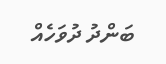ބަންދު ދުވަހެއް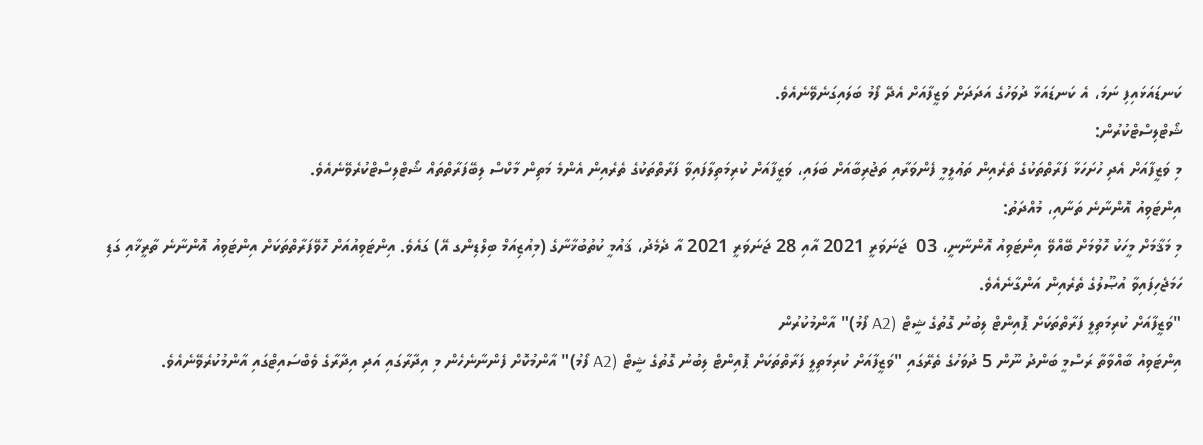ކަނޑައަޅައިފި ނަމަ، އެ ކަނޑައަޅާ ދުވަހުގެ އަދަދަށް ވަޒީފާއަށް އެދޭ ފޯމު ބަލައިގަނެވޭނެއެވެ.
ޝޯޓްލިސްޓްކުރުން:
މި ވަޒީފާއަށް އެދި ހުށަހަޅާ ފަރާތްތަކުގެ ތެރެއިން ތަޢުލީމީ ފެންވަރާއި ތަޖުރިބާއަށް ބަލައި، ވަޒީފާއަށް ކުރިމަތިލާފައިވާ ފަރާތްތަކުގެ ތެރެއިން އެންމެ މަތިން މާކްސް ލިބޭފަރާތްތައް ޝޯޓްލިސްޓްކުރެވޭނެއެވެ.
އިންޓަވިއު އޮންނާނެ ތަނާއި، މުއްދަތު:
މި މަޤާމަށް މީހަކު ހޮވުމަށް ބޭއްވޭ އިންޓަވިއު އޮންނާނީ، 03  ޖަނަވަރީ 2021 އާއި 28 ޖަނަވަރީ 2021 އާ ދެމެދު، ޤައުމީ ކުތުބުޚާނާގެ (މިއުޒިއަމް ބިލްޑިންގ އޭ) ގައެވެ. އިންޓަވިއުއަށް ހޮވޭފަރާތްތަކަށް އިންޓަވިއު އޮންނާނެ ތާރީޚާއި ގަޑި ހަމަޖެހިފައިވާ އުޞޫލުގެ ތެރެއިން އަންގާނެއެވެ.
"ވަޒީފާއަށް ކުރިމަތިލީ ފަރާތްތަކަށް ޕޮއިންޓް ލިބުނު ގޮތުގެ ޝީޓް (A2 ފޯމު)" އާންމުކުރުން
އިންޓަވިއު ބާއްވާތާ ރަސްމީ ބަންދު ނޫން 5 ދުވަހުގެ ތެރޭގައި "ވަޒީފާއަށް ކުރިމަތިލީ ފަރާތްތަކަށް ޕޮއިންޓް ލިބުނު ގޮތުގެ ޝީޓް (A2 ފޯމު)" އާންމުކޮށް ފެންނާނެހެން މި އިދާރާގައި އަދި އިދާރާގެ ވެބްސައިޓްގައި އާންމުކުރެވޭނެއެވެ.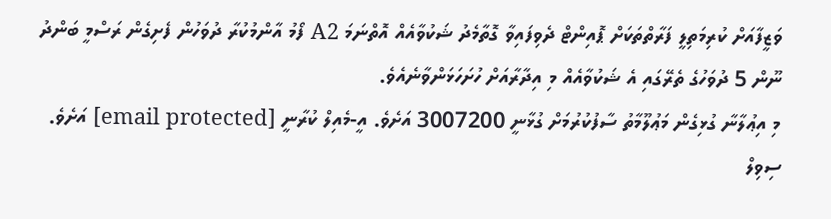ވަޒީފާއަށް ކުރިމަތިލީ ފަރާތްތަކަށް ޕޮއިންޓް ދެވިފައިވާ ގޮތާމެދު ޝަކުވާއެއް އޮތްނަމަ A2 ފޯމު އާންމުކުރާ ދުވަހުން ފެށިގެން ރަސްމީ ބަންދު ނޫން 5 ދުވަހުގެ ތެރޭގައި އެ ޝަކުވާއެއް މި އިދާރާއަށް ހުށަހަޅަންވާނެއެވެ.
މި އިޢުލާނާ ގުޅިގެން މަޢުލޫމާތު ސާފުކުރުމަށް ގުޅާނީ 3007200 އަށެވެ. އީ-މެއިލް ކުރާނީ [email protected] އަށެވެ. ސިވިލް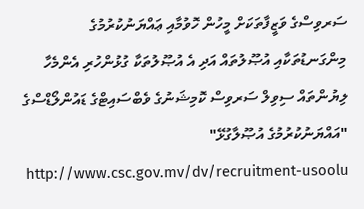ސަރވިސްގެ ވަޒީފާތަކަށް މީހުން ހޮވުމާއި ޢައްޔަނުކުރުމުގެ މިންގަނޑުތަކާއި އުޞޫލުތައް އަދި އެ އުޞޫލުތަކާ ގުޅުންހުރި އެންމެހާ ލިޔުންތައް ސިވިލް ސަރވިސް ކޮމިޝަނުގެ ވެބްސައިޓްގެ ޑައުންލޯޑްސްގެ "އައްޔަނުކުރުމުގެ އުޞޫލާގުޅޭ" http://www.csc.gov.mv/dv/recruitment-usoolu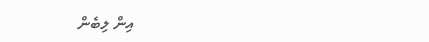އިން ލިބެން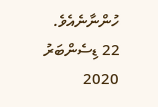ހުންނާނެއެވެ.
22 ޑިސެންބަރު 2020